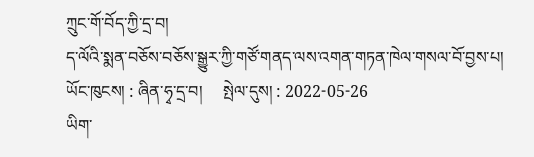ཀྲུང་གོ་བོད་ཀྱི་དྲ་བ།
ད་ལོའི་སྨན་བཅོས་བཅོས་སྒྱུར་ཀྱི་གཙོ་གནད་ལས་འགན་གཏན་ཁེལ་གསལ་བོ་བྱས་པ།
ཡོང་ཁུངས། : ཞིན་ཧྭ་དྲ་བ།     སྤེལ་དུས། : 2022-05-26
ཡིག་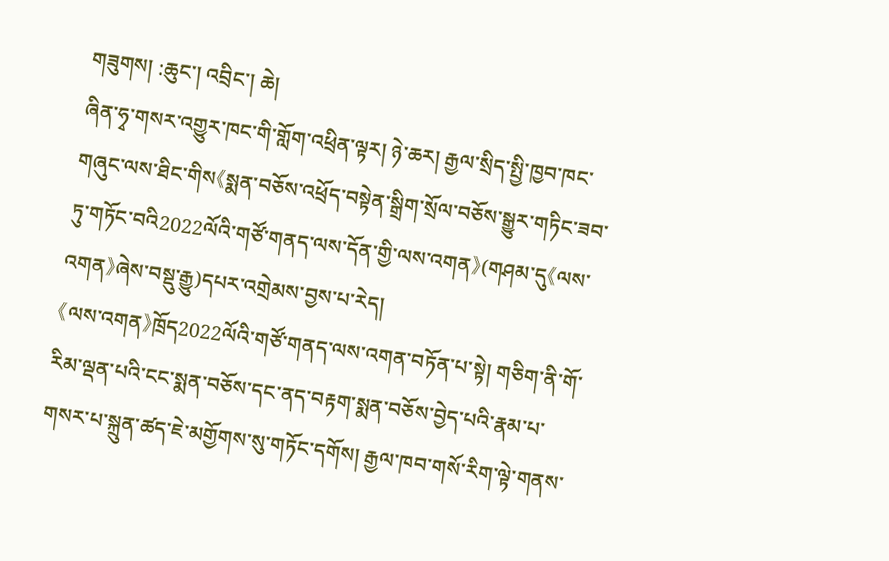གཟུགས། :ཆུང་། འབྲིང་། ཆེ།
ཞིན་ཧྭ་གསར་འགྱུར་ཁང་གི་གློག་འཕྲིན་ལྟར། ཉེ་ཆར། རྒྱལ་སྲིད་སྤྱི་ཁྱབ་ཁང་གཞུང་ལས་ཐིང་གིས《སྨན་བཅོས་འཕྲོད་བསྟེན་སྒྲིག་སྲོལ་བཅོས་སྒྱུར་གཏིང་ཟབ་ཏུ་གཏོང་བའི2022ལོའི་གཙོ་གནད་ལས་དོན་གྱི་ལས་འགན》(གཤམ་དུ《ལས་འགན》ཞེས་བསྡུ་རྒྱུ)དཔར་འགྲེམས་བྱས་པ་རེད།
《ལས་འགན》ཁྲོད2022ལོའི་གཙོ་གནད་ལས་འགན་བཏོན་པ་སྟེ། གཅིག་ནི་གོ་རིམ་ལྡན་པའི་ངང་སྨན་བཅོས་དང་ནད་བརྟག་སྨན་བཅོས་བྱེད་པའི་རྣམ་པ་གསར་པ་སྐྲུན་ཚད་ཇེ་མགྱོགས་སུ་གཏོང་དགོས། རྒྱལ་ཁབ་གསོ་རིག་ལྟེ་གནས་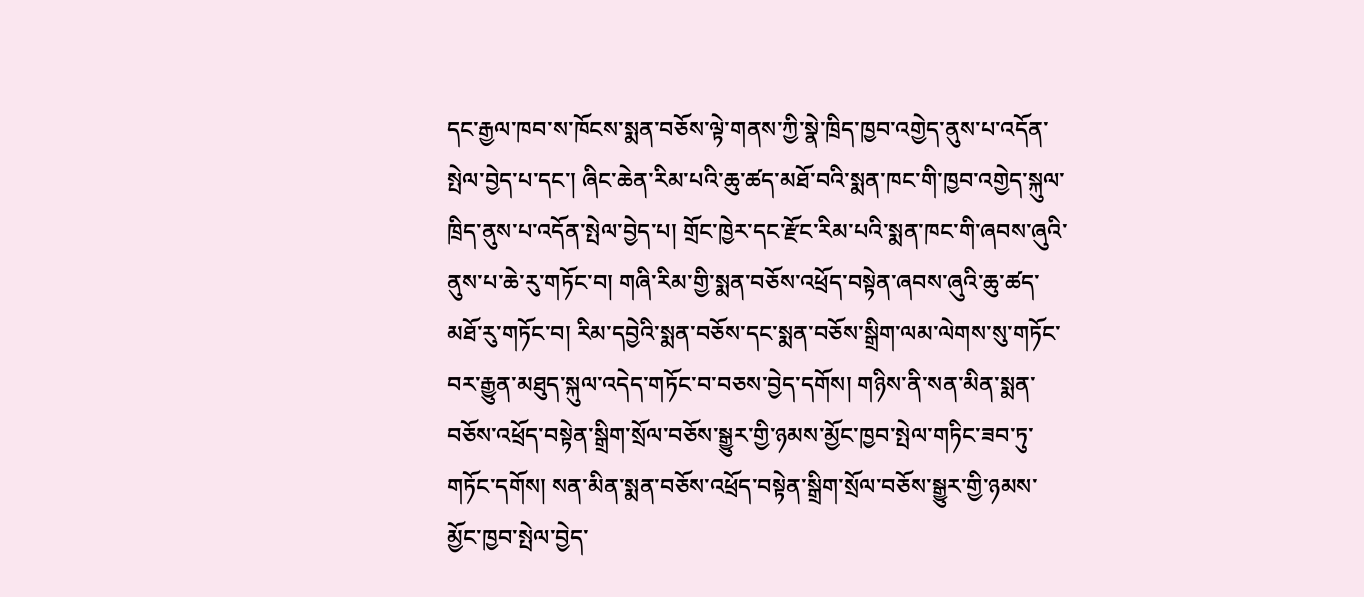དང་རྒྱལ་ཁབ་ས་ཁོངས་སྨན་བཅོས་ལྟེ་གནས་ཀྱི་སྣེ་ཁྲིད་ཁྱབ་འགྱེད་ནུས་པ་འདོན་སྤེལ་བྱེད་པ་དང་། ཞིང་ཆེན་རིམ་པའི་ཆུ་ཚད་མཐོ་བའི་སྨན་ཁང་གི་ཁྱབ་འགྱེད་སྐུལ་ཁྲིད་ནུས་པ་འདོན་སྤེལ་བྱེད་པ། གྲོང་ཁྱེར་དང་རྫོང་རིམ་པའི་སྨན་ཁང་གི་ཞབས་ཞུའི་ནུས་པ་ཆེ་རུ་གཏོང་བ། གཞི་རིམ་གྱི་སྨན་བཅོས་འཕྲོད་བསྟེན་ཞབས་ཞུའི་ཆུ་ཚད་མཐོ་རུ་གཏོང་བ། རིམ་དབྱེའི་སྨན་བཅོས་དང་སྨན་བཅོས་སྒྲིག་ལམ་ལེགས་སུ་གཏོང་བར་རྒྱུན་མཐུད་སྐུལ་འདེད་གཏོང་བ་བཅས་བྱེད་དགོས། གཉིས་ནི་སན་མིན་སྨན་བཅོས་འཕྲོད་བསྟེན་སྒྲིག་སྲོལ་བཅོས་སྒྱུར་གྱི་ཉམས་མྱོང་ཁྱབ་སྤེལ་གཏིང་ཟབ་ཏུ་གཏོང་དགོས། སན་མིན་སྨན་བཅོས་འཕྲོད་བསྟེན་སྒྲིག་སྲོལ་བཅོས་སྒྱུར་གྱི་ཉམས་མྱོང་ཁྱབ་སྤེལ་བྱེད་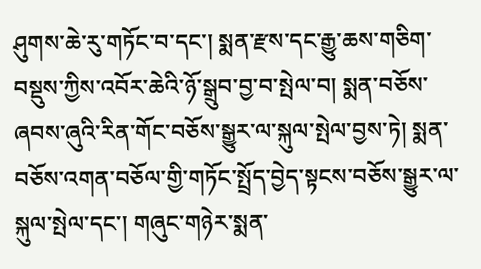ཤུགས་ཆེ་རུ་གཏོང་བ་དང་། སྨན་རྫས་དང་རྒྱུ་ཆས་གཅིག་བསྡུས་ཀྱིས་འབོར་ཆེའི་ཉོ་སྒྲུབ་བྱ་བ་སྤེལ་བ། སྨན་བཅོས་ཞབས་ཞུའི་རིན་གོང་བཅོས་སྒྱུར་ལ་སྐུལ་སྤེལ་བྱས་ཏེ། སྨན་བཅོས་འགན་བཅོལ་གྱི་གཏོང་སྤྲོད་བྱེད་སྟངས་བཅོས་སྒྱུར་ལ་སྐུལ་སྤེལ་དང་། གཞུང་གཉེར་སྨན་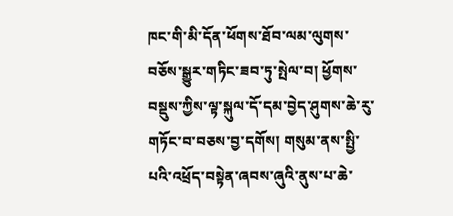ཁང་གི་མི་དོན་ཕོགས་ཐོབ་ལམ་ལུགས་བཅོས་སྒྱུར་གཏིང་ཟབ་ཏུ་སྤེལ་བ། ཕྱོགས་བསྡུས་ཀྱིས་ལྟ་སྐུལ་དོ་དམ་བྱེད་ཤུགས་ཆེ་རུ་གཏོང་བ་བཅས་བྱ་དགོས། གསུམ་ནས་སྤྱི་པའི་འཕྲོད་བསྟེན་ཞབས་ཞུའི་ནུས་པ་ཆེ་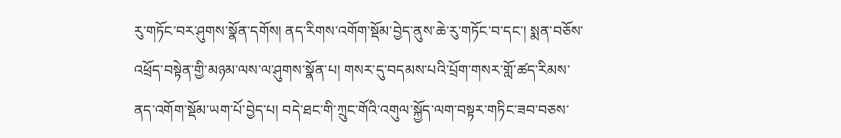རུ་གཏོང་བར་ཤུགས་སྣོན་དགོས། ནད་རིགས་འགོག་སྡོམ་བྱེད་ནུས་ཆེ་རུ་གཏོང་བ་དང་། སྨན་བཅོས་འཕྲོད་བསྟེན་གྱི་མཉམ་ལས་ལ་ཤུགས་སྣོན་པ། གསར་དུ་བདམས་པའི་པྲོག་གསར་གློ་ཚད་རིམས་ནད་འགོག་སྡོམ་ཡག་པོ་བྱེད་པ། བདེ་ཐང་གི་ཀྲུང་གོའི་འགུལ་སྐྱོད་ལག་བསྟར་གཏིང་ཟབ་བཅས་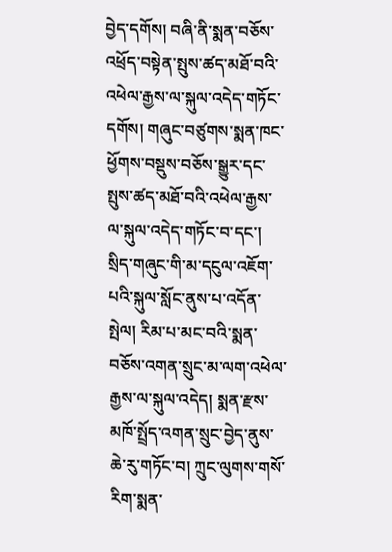བྱེད་དགོས། བཞི་ནི་སྨན་བཅོས་འཕྲོད་བསྟེན་སྤུས་ཚད་མཐོ་བའི་འཕེལ་རྒྱས་ལ་སྐུལ་འདེད་གཏོང་དགོས། གཞུང་བཙུགས་སྨན་ཁང་ཕྱོགས་བསྡུས་བཅོས་སྒྱུར་དང་སྤུས་ཚད་མཐོ་བའི་འཕེལ་རྒྱས་ལ་སྐུལ་འདེད་གཏོང་བ་དང་། སྲིད་གཞུང་གི་མ་དངུལ་འཇོག་པའི་སྐུལ་སློང་ནུས་པ་འདོན་སྤེལ། རིམ་པ་མང་བའི་སྨན་བཅོས་འགན་སྲུང་མ་ལག་འཕེལ་རྒྱས་ལ་སྐུལ་འདེད། སྨན་རྫས་མཁོ་སྤྲོད་འགན་སྲུང་བྱེད་ནུས་ཆེ་རུ་གཏོང་བ། ཀྲུང་ལུགས་གསོ་རིག་སྨན་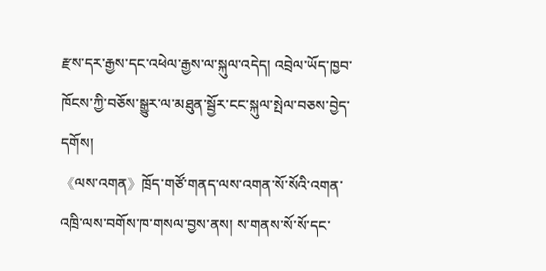རྫས་དར་རྒྱས་དང་འཕེལ་རྒྱས་ལ་སྐུལ་འདེད། འབྲེལ་ཡོད་ཁྱབ་ཁོངས་ཀྱི་བཅོས་སྒྱུར་ལ་མཐུན་སྦྱོར་ངང་སྐུལ་སྤེལ་བཅས་བྱེད་དགོས།
《ལས་འགན》ཁྲོད་གཙོ་གནད་ལས་འགན་སོ་སོའི་འགན་འཁྲི་ལས་བགོས་ཁ་གསལ་བྱས་ནས། ས་གནས་སོ་སོ་དང་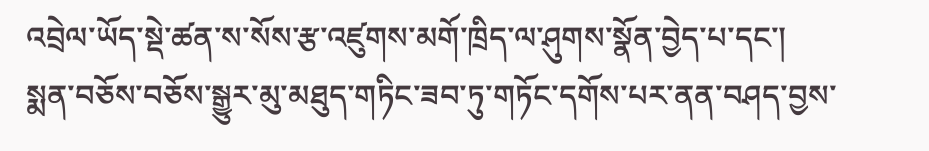འབྲེལ་ཡོད་སྡེ་ཚན་ས་སོས་རྩ་འཛུགས་མགོ་ཁྲིད་ལ་ཤུགས་སྣོན་བྱེད་པ་དང་། སྨན་བཅོས་བཅོས་སྒྱུར་མུ་མཐུད་གཏིང་ཟབ་ཏུ་གཏོང་དགོས་པར་ནན་བཤད་བྱས་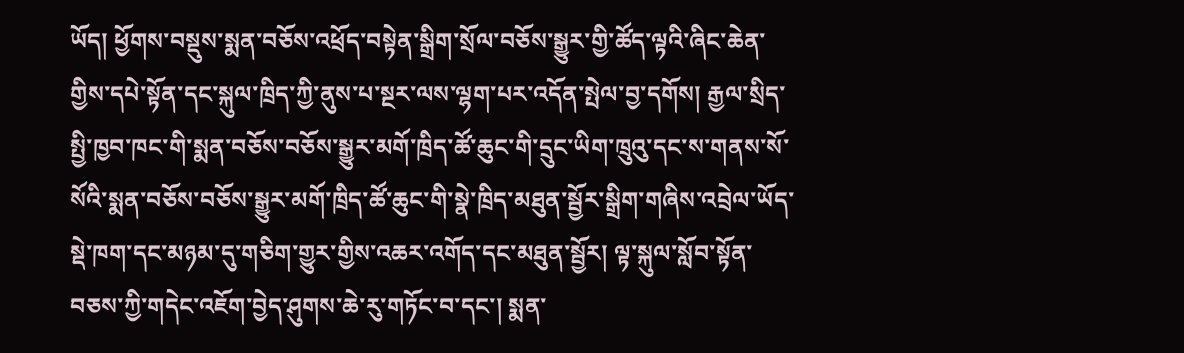ཡོད། ཕྱོགས་བསྡུས་སྨན་བཅོས་འཕྲོད་བསྟེན་སྒྲིག་སྲོལ་བཅོས་སྒྱུར་གྱི་ཚོད་ལྟའི་ཞིང་ཆེན་གྱིས་དཔེ་སྟོན་དང་སྐུལ་ཁྲིད་ཀྱི་ནུས་པ་སྔར་ལས་ལྷག་པར་འདོན་སྤེལ་བྱ་དགོས། རྒྱལ་སྲིད་སྤྱི་ཁྱབ་ཁང་གི་སྨན་བཅོས་བཅོས་སྒྱུར་མགོ་ཁྲིད་ཚོ་ཆུང་གི་དྲུང་ཡིག་ཁྲུའུ་དང་ས་གནས་སོ་སོའི་སྨན་བཅོས་བཅོས་སྒྱུར་མགོ་ཁྲིད་ཚོ་ཆུང་གི་སྣེ་ཁྲིད་མཐུན་སྦྱོར་སྒྲིག་གཞིས་འབྲེལ་ཡོད་སྡེ་ཁག་དང་མཉམ་དུ་གཅིག་གྱུར་གྱིས་འཆར་འགོད་དང་མཐུན་སྦྱོར། ལྟ་སྐུལ་སློབ་སྟོན་བཅས་ཀྱི་གདེང་འཇོག་བྱེད་ཤུགས་ཆེ་རུ་གཏོང་བ་དང་། སྨན་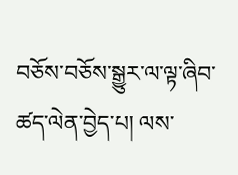བཅོས་བཅོས་སྒྱུར་ལ་ལྟ་ཞིབ་ཚད་ལེན་བྱེད་པ། ལས་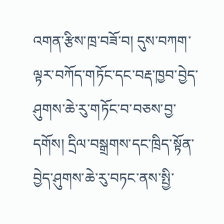འགན་རྩིས་ཁྲ་བཟོ་བ། དུས་བཀག་ལྟར་བཀོད་གཏོང་དང་བརྡ་ཁྱབ་བྱེད་ཤུགས་ཆེ་རུ་གཏོང་བ་བཅས་བྱ་དགོས། དྲིལ་བསྒྲགས་དང་ཁྲིད་སྟོན་བྱེད་ཤུགས་ཆེ་རུ་བཏང་ནས་སྤྱི་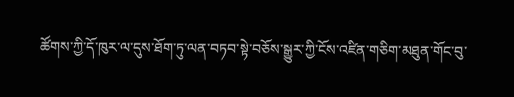ཚོགས་ཀྱི་དོ་ཁུར་ལ་དུས་ཐོག་ཏུ་ལན་བཏབ་སྟེ་བཅོས་སྒྱུར་ཀྱི་ངོས་འཛིན་གཅིག་མཐུན་གོང་བུ་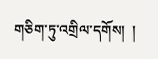གཅིག་ཏུ་འགྲིལ་དགོས།  །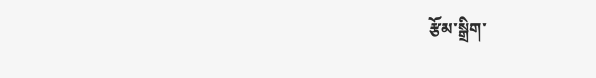རྩོམ་སྒྲིག་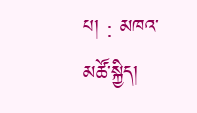པ། : མཁའ་མཚོ་སྐྱིད།